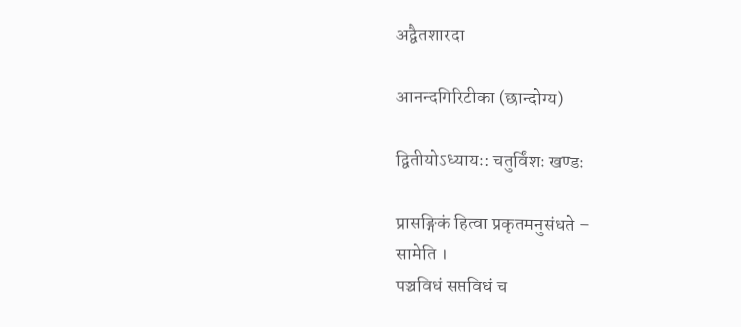अद्वैतशारदा

आनन्दगिरिटीका (छान्दोग्य)

द्वितीयोऽध्यायः: चतुर्विंशः खण्डः

प्रासङ्गिकं हित्वा प्रकृतमनुसंधते –
सामेति ।
पञ्चविधं सप्तविधं च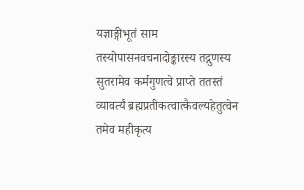यज्ञाङ्गीभूतं साम तस्योपासनवचनादोङ्कारस्य तद्गुणस्य सुतरामेव कर्मगुणत्वे प्राप्ते ततस्तं व्यावर्त्यं ब्रह्मप्रतीकत्वात्कैवल्यहेतुत्वेन तमेव महीकृत्य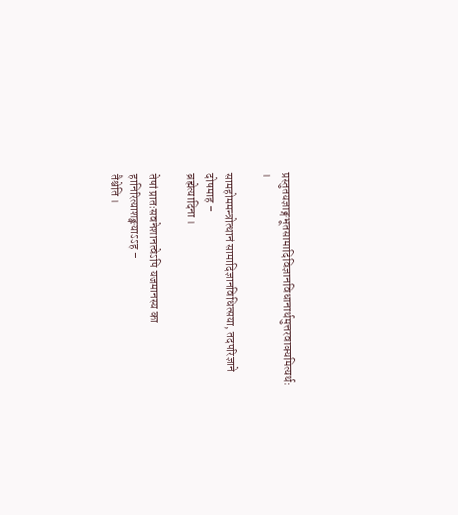प्रस्तुतयज्ञाङ्गभूतसामादिविज्ञानविधानार्थमुत्तरवाक्यमित्यर्थः ।

सामहोममन्त्रोत्थानं सामादिज्ञानविधित्सया, तदपरिज्ञाने दोषमाह –
ब्रह्मेत्यादिना ।

तेषां प्रातःसवनेशानत्वेऽपि यजमानस्य का हानिरित्याशङ्क्याऽऽह –
तैश्चेति ।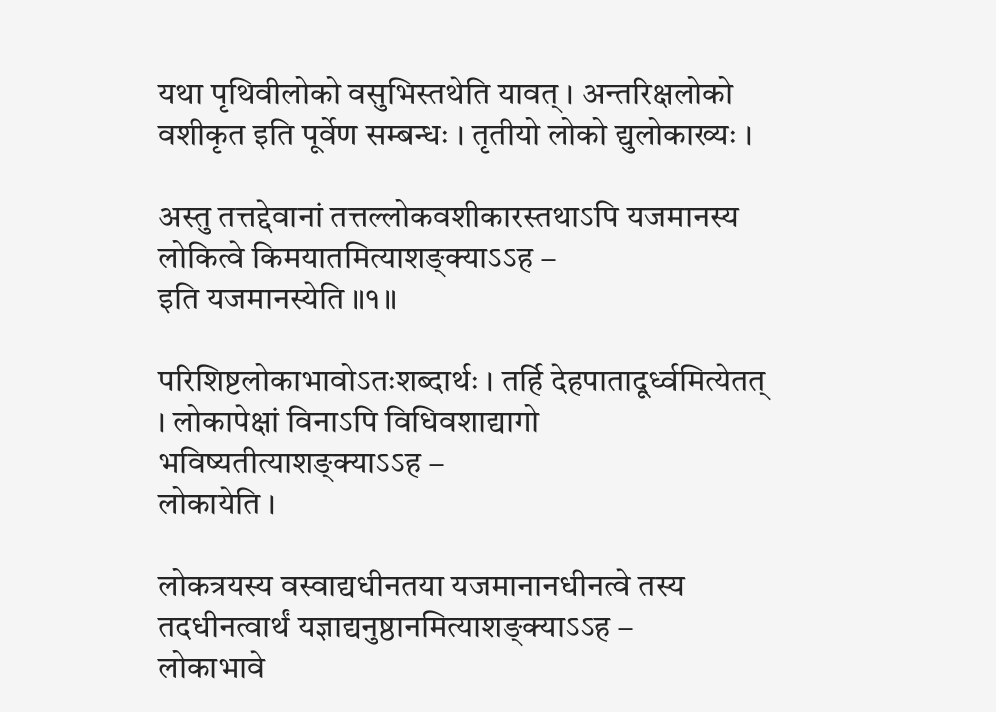यथा पृथिवीलोको वसुभिस्तथेति यावत् । अन्तरिक्षलोको वशीकृत इति पूर्वेण सम्बन्धः । तृतीयो लोको द्युलोकाख्यः ।

अस्तु तत्तद्देवानां तत्तल्लोकवशीकारस्तथाऽपि यजमानस्य लोकित्वे किमयातमित्याशङ्क्याऽऽह –
इति यजमानस्येति ॥१॥

परिशिष्टलोकाभावोऽतःशब्दार्थः । तर्हि देहपातादूर्ध्वमित्येतत् । लोकापेक्षां विनाऽपि विधिवशाद्यागो भविष्यतीत्याशङ्क्याऽऽह –
लोकायेति ।

लोकत्रयस्य वस्वाद्यधीनतया यजमानानधीनत्वे तस्य तदधीनत्वार्थं यज्ञाद्यनुष्ठानमित्याशङ्क्याऽऽह –
लोकाभावे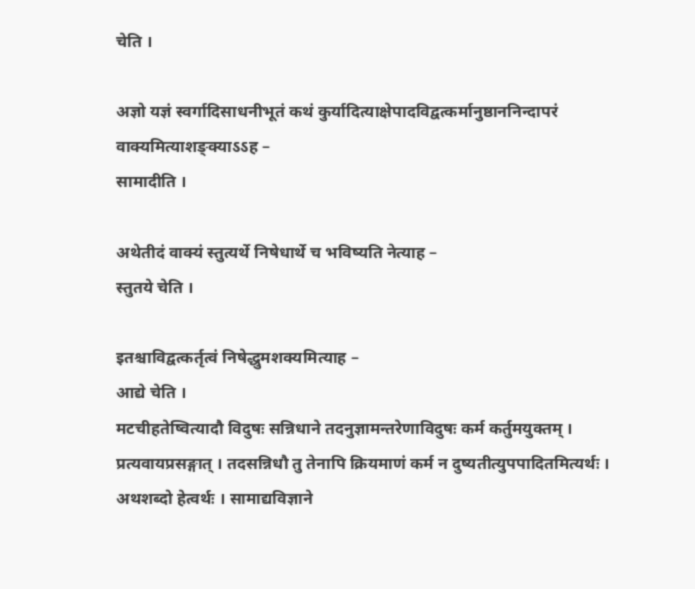चेति ।

अज्ञो यज्ञं स्वर्गादिसाधनीभूतं कथं कुर्यादित्याक्षेपादविद्वत्कर्मानुष्ठाननिन्दापरं वाक्यमित्याशङ्क्याऽऽह –
सामादीति ।

अथेतीदं वाक्यं स्तुत्यर्थे निषेधार्थे च भविष्यति नेत्याह –
स्तुतये चेति ।

इतश्चाविद्वत्कर्तृत्वं निषेद्धुमशक्यमित्याह –
आद्ये चेति ।
मटचीहतेष्वित्यादौ विदुषः सन्निधाने तदनुज्ञामन्तरेणाविदुषः कर्म कर्तुमयुक्तम् । प्रत्यवायप्रसङ्गात् । तदसन्निधौ तु तेनापि क्रियमाणं कर्म न दुष्यतीत्युपपादितमित्यर्थः । अथशब्दो हेत्वर्थः । सामाद्यविज्ञाने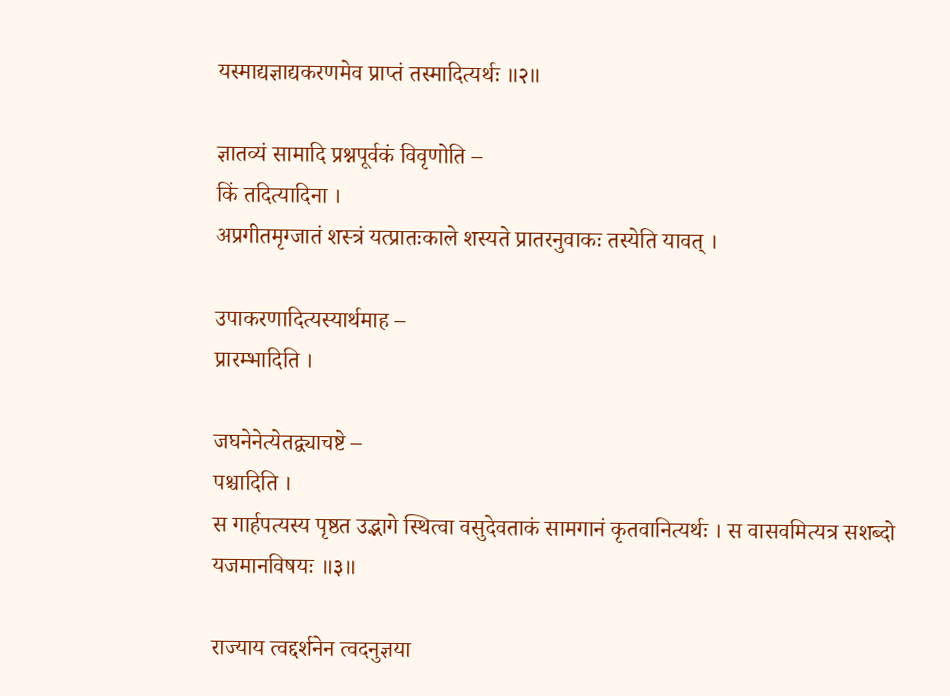यस्माद्यज्ञाद्यकरणमेव प्राप्तं तस्मादित्यर्थः ॥२॥

ज्ञातव्यं सामादि प्रश्नपूर्वकं विवृणोति –
किं तदित्यादिना ।
अप्रगीतमृग्जातं शस्त्रं यत्प्रातःकाले शस्यते प्रातरनुवाकः तस्येति यावत् ।

उपाकरणादित्यस्यार्थमाह –
प्रारम्भादिति ।

जघनेनेत्येतद्व्याचष्टे –
पश्चादिति ।
स गार्हपत्यस्य पृष्ठत उद्भागे स्थित्वा वसुदेवताकं सामगानं कृतवानित्यर्थः । स वासवमित्यत्र सशब्दो यजमानविषयः ॥३॥

राज्याय त्वद्दर्शनेन त्वदनुज्ञया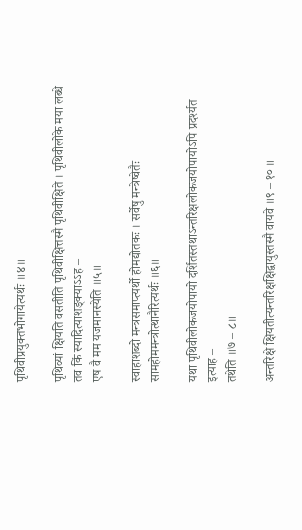पृथिवीप्रयुक्तभोगायेत्यर्थः ॥४॥

पृथिव्यां क्षियति वसतीति पृथिवीक्षित्तस्मै पृथिवीक्षिते । पृथिवीलोके मया लब्धे तव किं स्यादित्याशङ्क्याऽऽह –
एष वै मम यजमानस्येति ॥५॥

स्वाहाशब्दो मन्त्रसमाप्त्यर्थो होमद्योतकः । सर्वेषु मन्त्रेष्वेतैः सामहोममन्त्रोत्थानैरित्यर्थः ॥६॥

यथा पृथिवीलोकजयोपायो दर्शितस्तथाऽन्तरिक्षलोकजयोपायोऽपि प्रदर्श्यत इत्याह –
तथेति ॥७ – ८॥

अन्तरिक्षे क्षियतीत्यन्तरिक्षक्षिद्वायुस्तस्मै वायवे ॥९ – १० ॥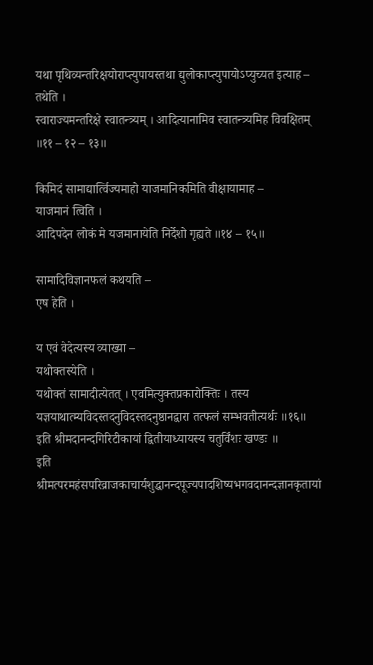यथा पृथिव्यन्तरिक्षयोराप्त्युपायस्तथा द्युलोकाप्त्युपायोऽप्युच्यत इत्याह –
तथेति ।
स्वाराज्यमन्तरिक्षे स्वातन्त्र्यम् । आदित्यानामिव स्वातन्त्र्यमिह विवक्षितम् ॥११ – १२ – १३॥

किमिदं सामाद्यार्त्विज्यमाहो याजमानिकमिति वीक्षायामाह –
याजमानं त्विति ।
आदिपदेन लोकं मे यजमानायेति निर्देशो गृह्यते ॥१४ – १५॥

सामादिविज्ञानफलं कथयति –
एष हेति ।

य एवं वेदेत्यस्य व्याख्या –
यथोक्तस्येति ।
यथोक्तं सामादीत्येतत् । एवमित्युक्तप्रकारोक्तिः । तस्य यज्ञयाथात्म्यविदस्तदनुविदस्तदनुष्ठानद्वारा तत्फलं सम्भवतीत्यर्थः ॥१६॥
इति श्रीमदानन्दगिरिटीकायां द्वितीयाध्यायस्य चतुर्विंशः खण्डः ॥
इति श्रीमत्परमहंसपरिव्राजकाचार्यशुद्धानन्दपूज्यपादशिष्यभगवदानन्दज्ञानकृतायां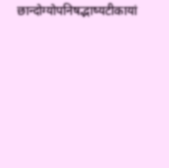छान्दोग्योपनिषद्भाष्यटीकायां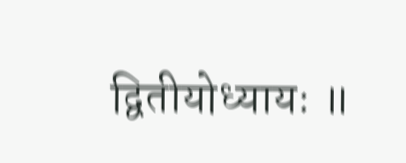द्वितीयोध्यायः ॥